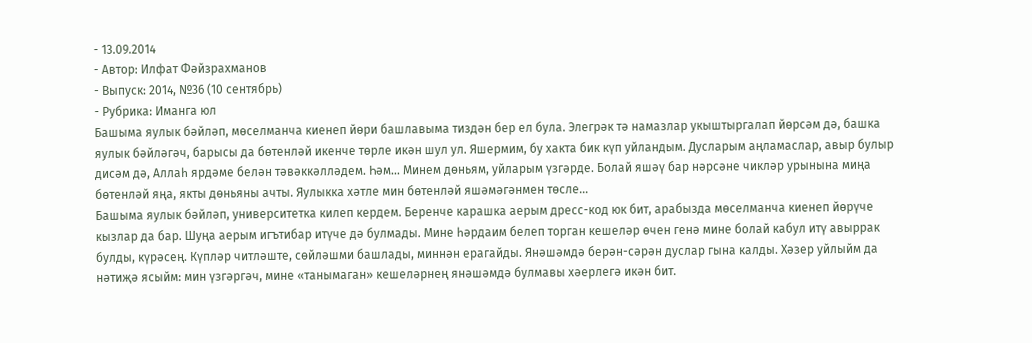- 13.09.2014
- Автор: Илфат Фәйзрахманов
- Выпуск: 2014, №36 (10 сентябрь)
- Рубрика: Иманга юл
Башыма яулык бәйләп, мөселманча киенеп йөри башлавыма тиздән бер ел була. Элегрәк тә намазлар укыштыргалап йөрсәм дә, башка яулык бәйләгәч, барысы да бөтенләй икенче төрле икән шул ул. Яшермим, бу хакта бик күп уйландым. Дусларым аңламаслар, авыр булыр дисәм дә, Аллаһ ярдәме белән тәвәккәлләдем. Һәм… Минем дөньям, уйларым үзгәрде. Болай яшәү бар нәрсәне чикләр урынына миңа бөтенләй яңа, якты дөньяны ачты. Яулыкка хәтле мин бөтенләй яшәмәгәнмен төсле…
Башыма яулык бәйләп, университетка килеп кердем. Беренче карашка аерым дресс-код юк бит, арабызда мөселманча киенеп йөрүче кызлар да бар. Шуңа аерым игътибар итүче дә булмады. Мине һәрдаим белеп торган кешеләр өчен генә мине болай кабул итү авыррак булды, күрәсең. Күпләр читләште, сөйләшми башлады, миннән ерагайды. Янәшәмдә берән-сәрән дуслар гына калды. Хәзер уйлыйм да нәтиҗә ясыйм: мин үзгәргәч, мине «танымаган» кешеләрнең янәшәмдә булмавы хәерлегә икән бит.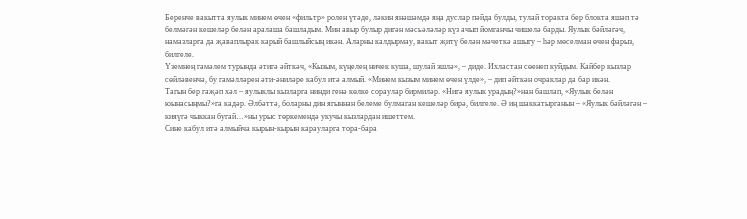Беренче вакытта яулык минем өчен «фильтр» ролен үтәде, ләкин янәшәмдә яңа дуслар пәйда булды, тулай торакта бер блокта яшәп тә белмәгән кешеләр белән аралаша башладым. Мин авыр булыр дигән мәсьәләләр күз ачып йомганчы чишелә барды. Яулык бәйләгәч, намазларга да җаваплырак карый башлыйсың икән. Аларны калдырмау, вакыт җитү белән мәчеткә ашыгу – һәр мөселман өчен фарыз, билгеле.
Үземнең гамәлем турында әтигә әйткәч, «Кызым, күңелең ничек куша, шулай эшлә», – диде. Ихластан сөенеп куйдым. Кайбер кызлар сөйләвенчә, бу гамәлләрен әти-әниләре кабул итә алмый. «Минем кызым минем өчен үлде», – дип әйткән очраклар да бар икән.
Тагын бер гаҗәп хәл – яулыклы кызларга нинди генә көлке сораулар бирмиләр. «Нигә яулык урадың?»нан башлап, «Яулык белән юынасыңмы?»га кадәр. Әлбәттә, боларны дин ягыннан белеме булмаган кешеләр бирә, билгеле. Ә иң шаккатырганын – «Яулык бәйләгән – кияүгә чыккан бугай…»ны урыс төркемендә укучы кызлардан ишеттем.
Сине кабул итә алмыйча кырын-кырын карауларга тора-бара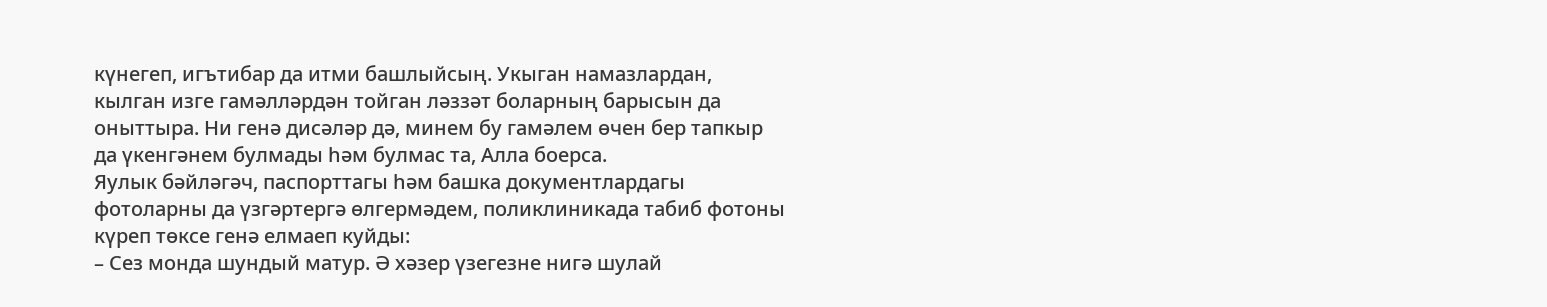күнегеп, игътибар да итми башлыйсың. Укыган намазлардан, кылган изге гамәлләрдән тойган ләззәт боларның барысын да оныттыра. Ни генә дисәләр дә, минем бу гамәлем өчен бер тапкыр да үкенгәнем булмады һәм булмас та, Алла боерса.
Яулык бәйләгәч, паспорттагы һәм башка документлардагы фотоларны да үзгәртергә өлгермәдем, поликлиникада табиб фотоны күреп төксе генә елмаеп куйды:
– Сез монда шундый матур. Ә хәзер үзегезне нигә шулай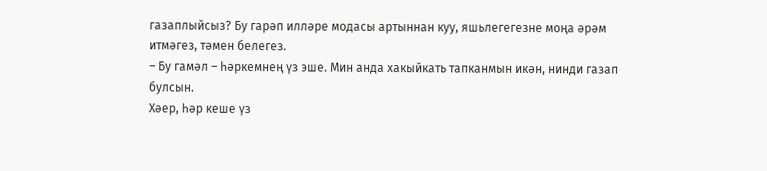газаплыйсыз? Бу гарәп илләре модасы артыннан куу, яшьлегегезне моңа әрәм итмәгез, тәмен белегез.
– Бу гамәл – һәркемнең үз эше. Мин анда хакыйкать тапканмын икән, нинди газап булсын.
Хәер, һәр кеше үз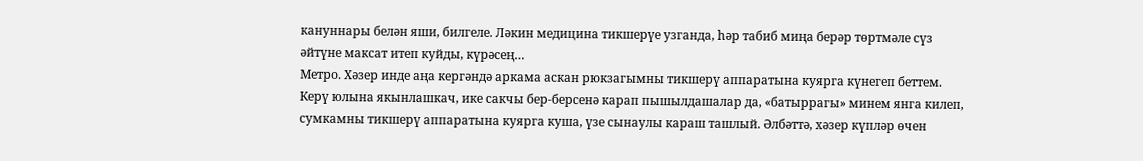кануннары белән яши, билгеле. Ләкин медицина тикшерүе узганда, һәр табиб миңа берәр төртмәле сүз әйтүне максат итеп куйды, күрәсең…
Метро. Хәзер инде аңа кергәндә аркама аскан рюкзагымны тикшерү аппаратына куярга күнегеп беттем. Керү юлына якынлашкач, ике сакчы бер-берсенә карап пышылдашалар да, «батыррагы» минем янга килеп, сумкамны тикшерү аппаратына куярга куша, үзе сынаулы караш ташлый. Әлбәттә, хәзер күпләр өчен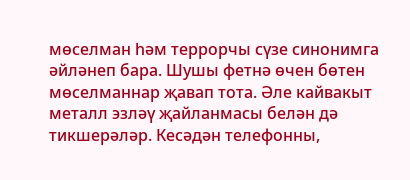мөселман һәм террорчы сүзе синонимга әйләнеп бара. Шушы фетнә өчен бөтен мөселманнар җавап тота. Әле кайвакыт металл эзләү җайланмасы белән дә тикшерәләр. Кесәдән телефонны,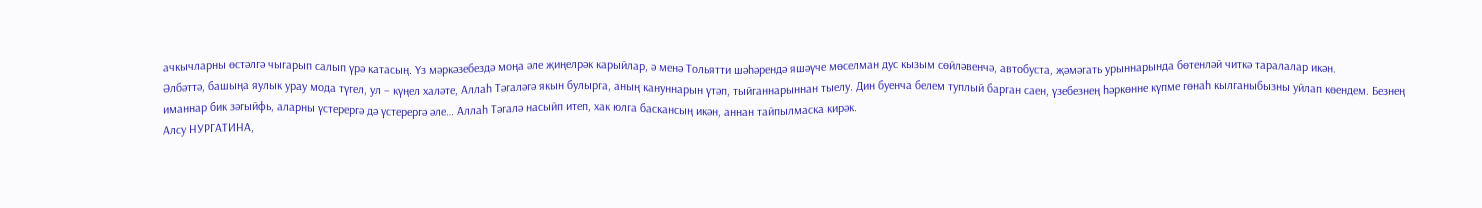ачкычларны өстәлгә чыгарып салып үрә катасың. Үз мәркәзебездә моңа әле җиңелрәк карыйлар, ә менә Тольятти шәһәрендә яшәүче мөселман дус кызым сөйләвенчә, автобуста, җәмәгать урыннарында бөтенләй читкә таралалар икән.
Әлбәттә, башыңа яулык урау мода түгел, ул – күңел халәте, Аллаһ Тәгаләгә якын булырга, аның кануннарын үтәп, тыйганнарыннан тыелу. Дин буенча белем туплый барган саен, үзебезнең һәркөнне күпме гөнаһ кылганыбызны уйлап көендем. Безнең иманнар бик зәгыйфь, аларны үстерергә дә үстерергә әле… Аллаһ Тәгалә насыйп итеп, хак юлга баскансың икән, аннан тайпылмаска кирәк.
Алсу НУРГАТИНА,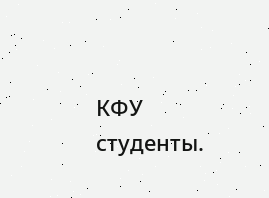КФУ студенты.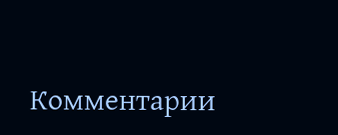Комментарии